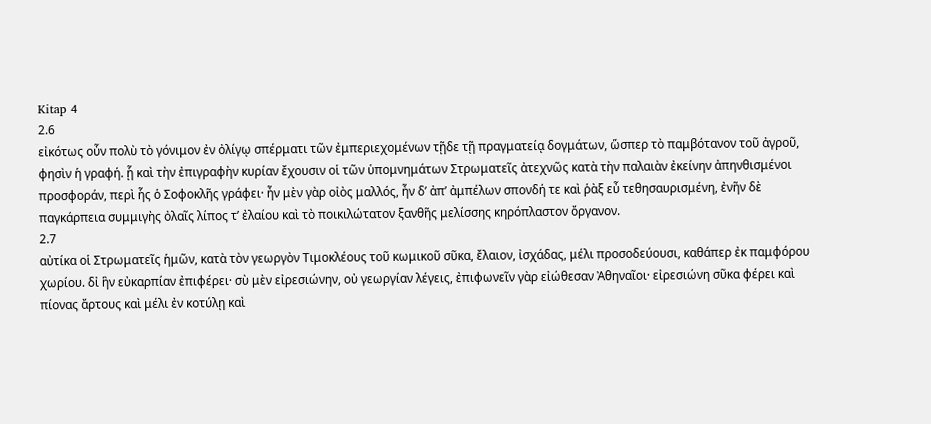Kitap 4
2.6
εἰκότως οὖν πολὺ τὸ γόνιμον ἐν ὀλίγῳ σπέρματι τῶν ἐμπεριεχομένων τῇδε τῇ πραγματείᾳ δογμάτων, ὥσπερ τὸ παμβότανον τοῦ ἀγροῦ, φησὶν ἡ γραφή. ᾗ καὶ τὴν ἐπιγραφὴν κυρίαν ἔχουσιν οἱ τῶν ὑπομνημάτων Στρωματεῖς ἀτεχνῶς κατὰ τὴν παλαιὰν ἐκείνην ἀπηνθισμένοι προσφοράν, περὶ ἧς ὁ Σοφοκλῆς γράφει· ἦν μὲν γὰρ οἰὸς μαλλός, ἦν δ’ ἀπ’ ἀμπέλων σπονδή τε καὶ ῥὰξ εὖ τεθησαυρισμένη, ἐνῆν δὲ παγκάρπεια συμμιγὴς ὀλαῖς λίπος τ’ ἐλαίου καὶ τὸ ποικιλώτατον ξανθῆς μελίσσης κηρόπλαστον ὄργανον.
2.7
αὐτίκα οἱ Στρωματεῖς ἡμῶν, κατὰ τὸν γεωργὸν Τιμοκλέους τοῦ κωμικοῦ σῦκα, ἔλαιον, ἰσχάδας, μέλι προσοδεύουσι, καθάπερ ἐκ παμφόρου χωρίου. δἰ ἣν εὐκαρπίαν ἐπιφέρει· σὺ μὲν εἰρεσιώνην, οὐ γεωργίαν λέγεις, ἐπιφωνεῖν γὰρ εἰώθεσαν Ἀθηναῖοι· εἰρεσιώνη σῦκα φέρει καὶ πίονας ἄρτους καὶ μέλι ἐν κοτύλῃ καὶ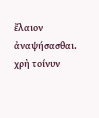ἔλαιον ἀναψήσασθαι. χρὴ τοίνυν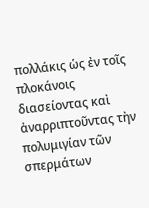πολλάκις ὡς ἐν τοῖς πλοκάνοις διασείοντας καὶ ἀναρριπτοῦντας τὴν πολυμιγίαν τῶν σπερμάτων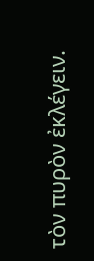τὸν πυρὸν ἐκλέγειν.